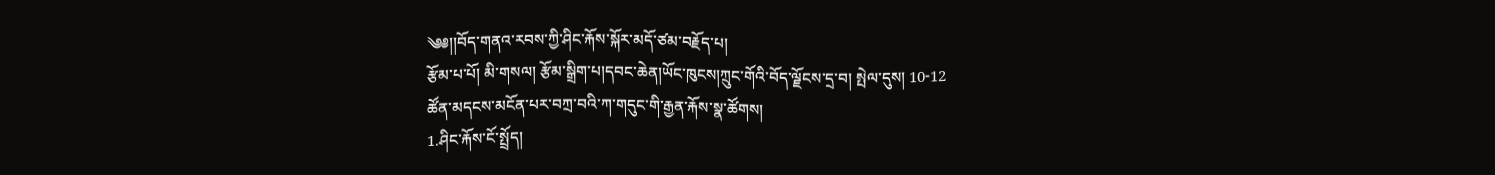༄༅།།བོད་གནའ་རབས་ཀྱི་ཤིང་རྐོས་སྐོར་མདོ་ཙམ་བརྗོད་པ།
རྩོམ་པ་པོ། མི་གསལ། རྩོམ་སྒྲིག་པ།དབང་ཆེན།ཡོང་ཁུངས།ཀྲུང་གོའི་བོད་ལྗོངས་དྲ་བ། སྤེལ་དུས། 10-12
ཚོན་མདངས་མངོན་པར་བཀྲ་བའི་ཀ་གདུང་གི་རྒྱན་རྐོས་སྣ་ཚོགས།
1.ཤིང་རྐོས་ངོ་སྤྲོད།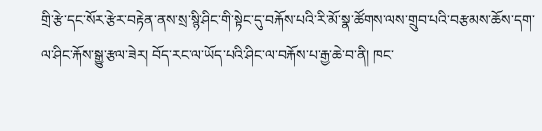གྲི་རྩེ་དང་སོར་རྩེར་བརྟེན་ནས་སྲ་སྙི་ཤིང་གི་སྟེང་དུ་བརྐོས་པའི་རི་མོ་སྣ་ཚོགས་ལས་གྲུབ་པའི་བརྩམས་ཆོས་དག་ལ་ཤིང་རྐོས་སྒྱུ་རྩལ་ཟེར། བོད་རང་ལ་ཡོད་པའི་ཤིང་ལ་བརྐོས་པ་རྒྱ་ཆེ་བ་ནི། ཁང་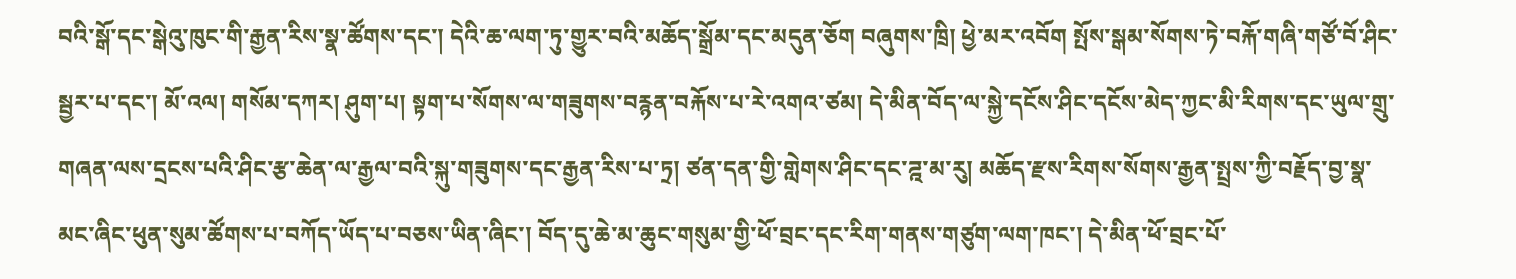བའི་སྒོ་དང་སྒེའུ་ཁུང་གི་རྒྱན་རིས་སྣ་ཚོགས་དང་། དེའི་ཆ་ལག་ཏུ་གྱུར་བའི་མཆོད་སྒྲོམ་དང་མདུན་ཅོག བཞུགས་ཁྲི། ཕྱེ་མར་འབོག སྤོས་སྒམ་སོགས་ཏེ་བརྐོ་གཞི་གཙོ་བོ་ཤིང་སྦྱར་པ་དང་། མོ་འལ། གསོམ་དཀར། ཤུག་པ། སྟག་པ་སོགས་ལ་གཟུགས་བརྙན་བརྐོས་པ་རེ་འགའ་ཙམ། དེ་མིན་བོད་ལ་སྐྱེ་དངོས་ཤིང་དངོས་མེད་ཀྱང་མི་རིགས་དང་ཡུལ་གྲུ་གཞན་ལས་དྲངས་པའི་ཤིང་རྩ་ཆེན་ལ་རྒྱལ་བའི་སྐུ་གཟུགས་དང་རྒྱན་རིས་པ་ཏྲ། ཙན་དན་གྱི་གླེགས་ཤིང་དང་ཌྰ་མ་རུ། མཆོད་རྫས་རིགས་སོགས་རྒྱན་སྤྲས་ཀྱི་བརྗོད་བྱ་སྣ་མང་ཞིང་ཕུན་སུམ་ཚོགས་པ་བཀོད་ཡོད་པ་བཅས་ཡིན་ཞིང་། བོད་དུ་ཆེ་མ་ཆུང་གསུམ་གྱི་ཕོ་བྲང་དང་རིག་གནས་གཙུག་ལག་ཁང་། དེ་མིན་ཕོ་བྲང་པོ་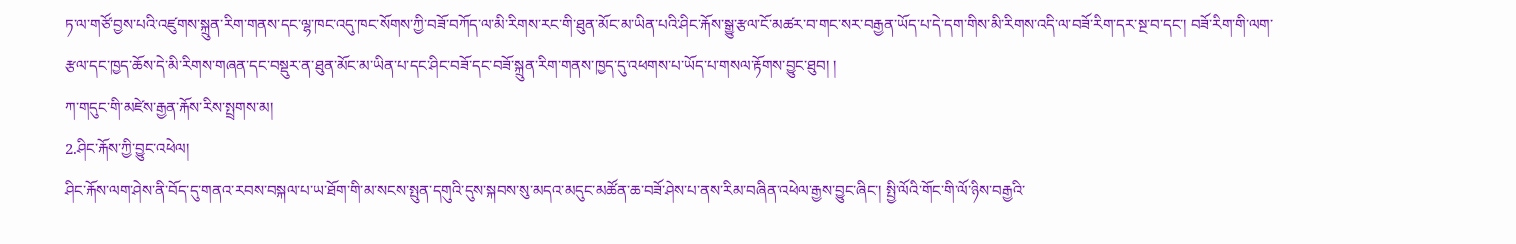ཏ་ལ་གཙོ་བྱས་པའི་འཛུགས་སྐྲུན་རིག་གནས་དང་ལྷ་ཁང་འདུ་ཁང་སོགས་ཀྱི་བཟོ་བཀོད་ལ་མི་རིགས་རང་གི་ཐུན་མོང་མ་ཡིན་པའི་ཤིང་རྐོས་སྒྱུ་རྩལ་ངོ་མཚར་བ་གང་སར་བརྒྱན་ཡོད་པ་དེ་དག་གིས་མི་རིགས་འདི་ལ་བཟོ་རིག་དར་སྔ་བ་དང་། བཟོ་རིག་གི་ལག་རྩལ་དང་ཁྱད་ཆོས་དེ་མི་རིགས་གཞན་དང་བསྡུར་ན་ཐུན་མོང་མ་ཡིན་པ་དང་ཤིང་བཟོ་དང་བཟོ་སྐྲུན་རིག་གནས་ཁྱད་དུ་འཕགས་པ་ཡོད་པ་གསལ་རྟོགས་བྱུང་ཐུབ། །
ཀ་གདུང་གི་མཛེས་རྒྱན་རྐོས་རིས་སྤྲགས་མ།
2.ཤིང་རྐོས་ཀྱི་བྱུང་འཕེལ།
ཤིང་རྐོས་ལག་ཤེས་ནི་བོད་དུ་གནའ་རབས་བསྐལ་པ་ཡ་ཐོག་གི་མ་སངས་སྤུན་དགུའི་དུས་སྐབས་སུ་མདའ་མདུང་མཚོན་ཆ་བཟོ་ཤེས་པ་ནས་རིམ་བཞིན་འཕེལ་རྒྱས་བྱུང་ཞིང་། སྤྱི་ལོའི་གོང་གི་ལོ་ཉིས་བརྒྱའི་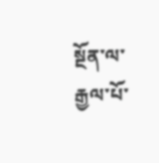སྔོན་ལ་རྒྱལ་པོ་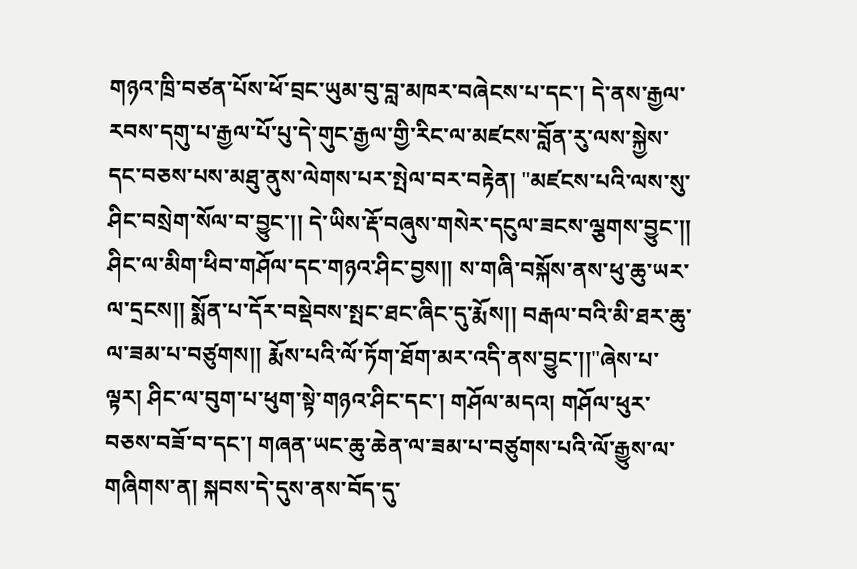གཉའ་ཁྲི་བཙན་པོས་ཕོ་བྲང་ཡུམ་བུ་བླ་མཁར་བཞེངས་པ་དང་། དེ་ནས་རྒྱལ་རབས་དགུ་པ་རྒྱལ་པོ་པུ་དེ་གུང་རྒྱལ་གྱི་རིང་ལ་མཛངས་བློན་རུ་ལས་སྐྱེས་དང་བཅས་པས་མཐུ་ནུས་ལེགས་པར་སྤེལ་བར་བརྟེན། "མཛངས་པའི་ལས་སུ་ཤིང་བསྲེག་སོལ་བ་བྱུང་།། དེ་ཡིས་རྡོ་བཞུས་གསེར་དངུལ་ཟངས་ལྕགས་བྱུང་།། ཤིང་ལ་མིག་ཕིབ་གཤོལ་དང་གཉའ་ཤིང་བྱས།། ས་གཞི་བསྐོས་ནས་ཕུ་ཆུ་ཡར་ལ་དྲངས།། སྨོན་པ་དོར་བསྡེབས་སྤང་ཐང་ཞིང་དུ་རྨོས།། བརྒལ་བའི་མི་ཐར་ཆུ་ལ་ཟམ་པ་བཙུགས།། རྨོས་པའི་ལོ་ཏོག་ཐོག་མར་འདི་ནས་བྱུང་།།"ཞེས་པ་ལྟར། ཤིང་ལ་བུག་པ་ཕུག་སྟེ་གཉའ་ཤིང་དང་། གཤོལ་མདའ། གཤོལ་ཕུར་བཅས་བཟོ་བ་དང་། གཞན་ཡང་ཆུ་ཆེན་ལ་ཟམ་པ་བཙུགས་པའི་ལོ་རྒྱུས་ལ་གཞིགས་ན། སྐབས་དེ་དུས་ནས་བོད་དུ་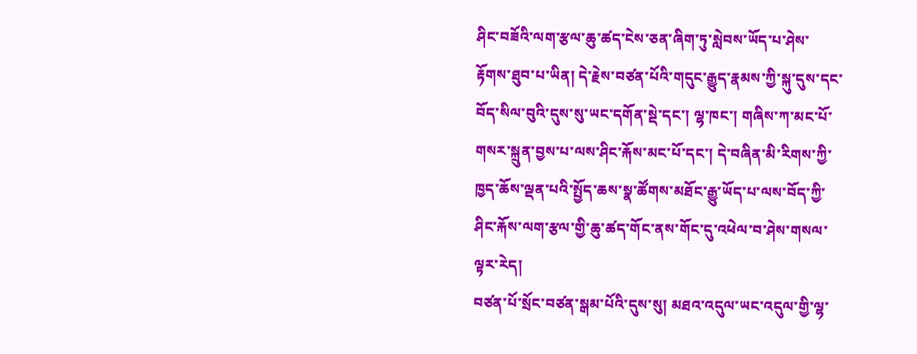ཤིང་བཟོའི་ལག་རྩལ་ཆུ་ཚད་ངེས་ཅན་ཞིག་ཏུ་སླེབས་ཡོད་པ་ཤེས་རྟོགས་ཐུབ་པ་ཡིན། དེ་རྗེས་བཙན་པོའི་གདུང་རྒྱུད་རྣམས་ཀྱི་སྐུ་དུས་དང་བོད་སིལ་བུའི་དུས་སུ་ཡང་དགོན་སྡེ་དང་། ལྷ་ཁང་། གཞིས་ཀ་མང་པོ་གསར་སྐྲུན་བྱས་པ་ལས་ཤིང་རྐོས་མང་པོ་དང་། དེ་བཞིན་མི་རིགས་ཀྱི་ཁྱད་ཆོས་ལྡན་པའི་སྤྱོད་ཆས་སྣ་ཚོགས་མཐོང་རྒྱུ་ཡོད་པ་ལས་བོད་ཀྱི་ཤིང་རྐོས་ལག་རྩལ་གྱི་ཆུ་ཚད་གོང་ནས་གོང་དུ་འཕེལ་བ་ཤེས་གསལ་ལྟར་རེད།
བཙན་པོ་སྲོང་བཙན་སྒམ་པོའི་དུས་སུ། མཐའ་འདུལ་ཡང་འདུལ་གྱི་ལྷ་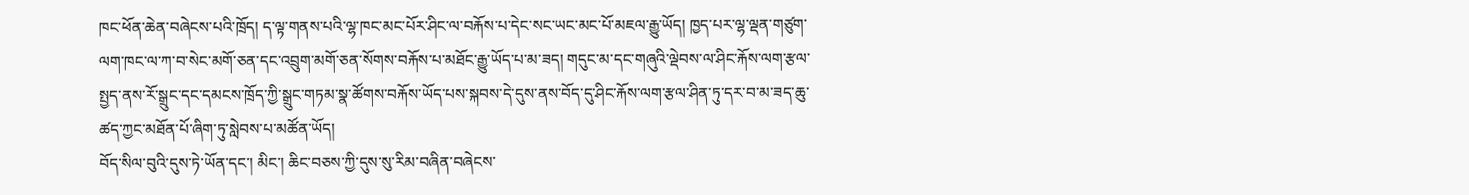ཁང་ཕོན་ཆེན་བཞེངས་པའི་ཁྲོད། ད་ལྟ་གནས་པའི་ལྷ་ཁང་མང་པོར་ཤིང་ལ་བརྐོས་པ་དེང་སང་ཡང་མང་པོ་མཇལ་རྒྱུ་ཡོད། ཁྱད་པར་ལྷ་ལྡན་གཙུག་ལག་ཁང་ལ་ཀ་བ་སེང་མགོ་ཅན་དང་འབྲུག་མགོ་ཅན་སོགས་བརྐོས་པ་མཐོང་རྒྱུ་ཡོད་པ་མ་ཟད། གདུང་མ་དང་གཞུའི་ལྡེབས་ལ་ཤིང་རྐོས་ལག་རྩལ་སྤྱད་ནས་རོ་སྒྲུང་དང་དམངས་ཁྲོད་ཀྱི་སྒྲུང་གཏམ་སྣ་ཚོགས་བརྐོས་ཡོད་པས་སྐབས་དེ་དུས་ནས་བོད་དུ་ཤིང་རྐོས་ལག་རྩལ་ཤིན་ཏུ་དར་བ་མ་ཟད་ཆུ་ཚད་ཀྱང་མཐོན་པོ་ཞིག་ཏུ་སླེབས་པ་མཚོན་ཡོད།
བོད་སིལ་བུའི་དུས་ཏེ་ཡོན་དང་། མིང་། ཆིང་བཅས་ཀྱི་དུས་སུ་རིམ་བཞིན་བཞེངས་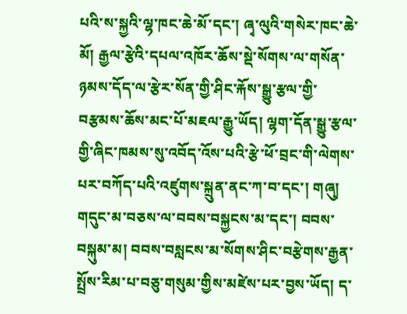པའི་ས་སྐྱའི་ལྷ་ཁང་ཆེ་མོ་དང་། ཞྭ་ལུའི་གསེར་ཁང་ཆེ་མོ། རྒྱལ་རྩེའི་དཔལ་འཁོར་ཆོས་སྡེ་སོགས་ལ་གསོན་ཉམས་དོད་ལ་རྩེར་སོན་གྱི་ཤིང་རྐོས་སྒྱུ་རྩལ་གྱི་བརྩམས་ཆོས་མང་པོ་མཇལ་རྒྱུ་ཡོད། ལྷག་དོན་སྒྱུ་རྩལ་གྱི་ཞིང་ཁམས་སུ་འབོད་འོས་པའི་རྩེ་ཕོ་བྲང་གི་ལེགས་པར་བཀོད་པའི་འཛུགས་སྐྲུན་ནང་ཀ་བ་དང་། གཞུ། གདུང་མ་བཅས་ལ་བབས་བསྐྱངས་མ་དང་། བབས་བསྐུམ་མ། བབས་བསླངས་མ་སོགས་ཤིང་བརྩེགས་རྒྱན་སྤྲོས་རིམ་པ་བཅུ་གསུམ་གྱིས་མཛེས་པར་བྱས་ཡོད། ད་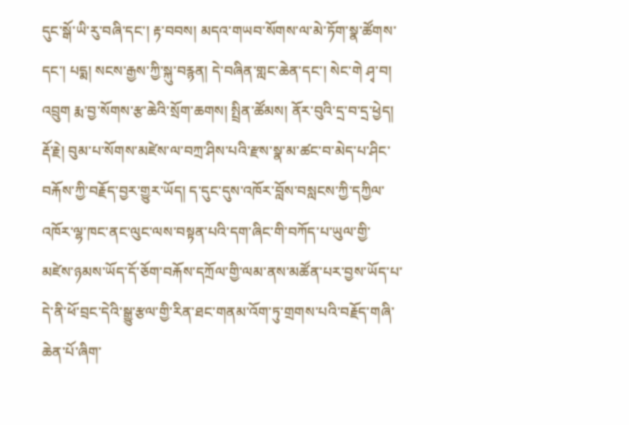དུང་སྒོ་ཡི་རུ་བཞི་དང་། རྟ་བབས། མདའ་གཡབ་སོགས་ལ་མེ་ཏོག་སྣ་ཚོགས་དང་། པདྨ། སངས་རྒྱས་ཀྱི་སྐུ་བརྙན། དེ་བཞིན་གླང་ཆེན་དང་། སེང་གེ ཤྭ་བ། འབྲུག རྨ་བྱ་སོགས་རྩ་ཆེའི་སྲོག་ཆགས། སྤྲིན་ཚོམས། ནོར་བུའི་དྲ་བ་དྲ་ཕྱེད། རྡོ་རྗེ། བུམ་པ་སོགས་མཛེས་ལ་བཀྲ་ཤིས་པའི་རྫས་སྣ་མ་ཚང་བ་མེད་པ་ཤིང་བརྐོས་ཀྱི་བརྗོད་བྱར་གྱུར་ཡོད། ད་དུང་དུས་འཁོར་བློས་བསླངས་ཀྱི་དཀྱིལ་འཁོར་ལྷ་ཁང་ནང་ལུང་ལས་བསྟན་པའི་དག་ཞིང་གི་བཀོད་པ་ཡུལ་གྱི་མཛེས་ཉམས་ཡོད་དོ་ཅོག་བརྐོས་དཀྲོལ་གྱི་ལམ་ནས་མཚོན་པར་བྱས་ཡོད་པ་དེ་ནི་ཕོ་བྲང་དེའི་སྒྱུ་རྩལ་གྱི་རིན་ཐང་གནམ་འོག་ཏུ་གྲགས་པའི་བརྗོད་གཞི་ཆེན་པོ་ཞིག་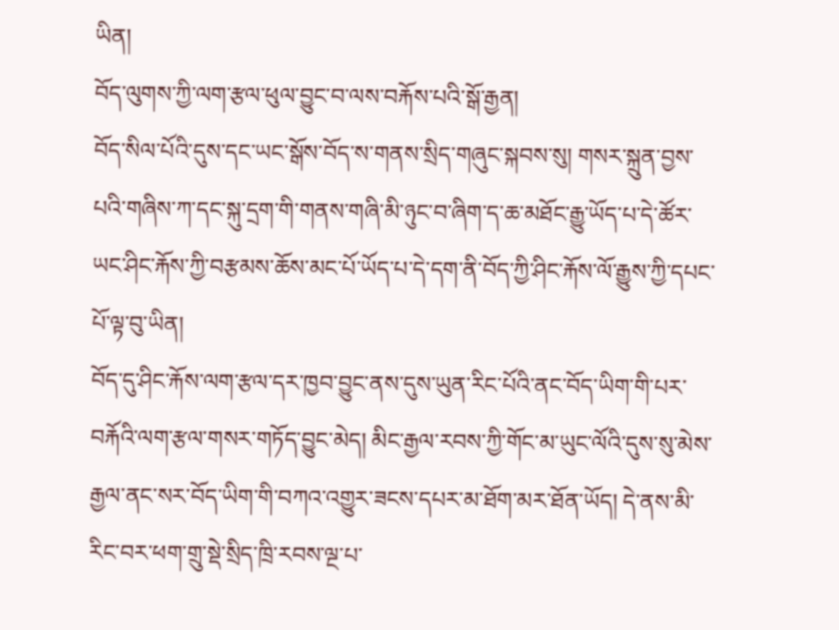ཡིན།
བོད་ལུགས་ཀྱི་ལག་རྩལ་ཕུལ་བྱུང་བ་ལས་བརྐོས་པའི་སྒོ་རྒྱན།
བོད་སིལ་པོའི་དུས་དང་ཡང་སྒོས་བོད་ས་གནས་སྲིད་གཞུང་སྐབས་སུ། གསར་སྐྲུན་བྱས་པའི་གཞིས་ཀ་དང་སྐུ་དྲག་གི་གནས་གཞི་མི་ཉུང་བ་ཞིག་ད་ཆ་མཐོང་རྒྱུ་ཡོད་པ་དེ་ཚོར་ཡང་ཤིང་རྐོས་ཀྱི་བརྩམས་ཆོས་མང་པོ་ཡོད་པ་དེ་དག་ནི་བོད་ཀྱི་ཤིང་རྐོས་ལོ་རྒྱུས་ཀྱི་དཔང་པོ་ལྟ་བུ་ཡིན།
བོད་དུ་ཤིང་རྐོས་ལག་རྩལ་དར་ཁྱབ་བྱུང་ནས་དུས་ཡུན་རིང་པོའི་ནང་བོད་ཡིག་གི་པར་བརྐོའི་ལག་རྩལ་གསར་གཏོད་བྱུང་མེད། མིང་རྒྱལ་རབས་ཀྱི་གོང་མ་ཡུང་ལོའི་དུས་སུ་མེས་རྒྱལ་ནང་སར་བོད་ཡིག་གི་བཀའ་འགྱུར་ཟངས་དཔར་མ་ཐོག་མར་ཐོན་ཡོད། དེ་ནས་མི་རིང་བར་ཕག་གྲུ་སྡེ་སྲིད་ཁྲི་རབས་ལྔ་པ་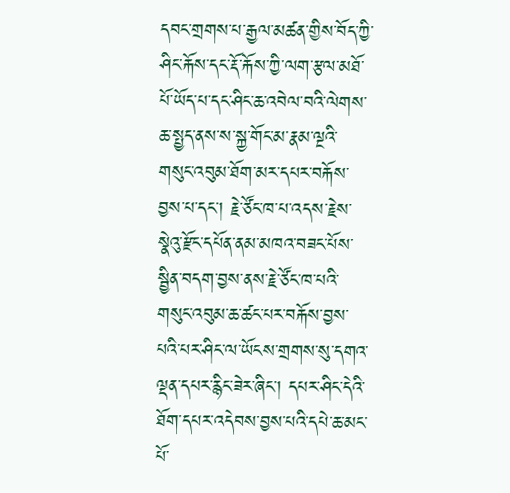དབང་གྲགས་པ་རྒྱལ་མཚན་གྱིས་བོད་ཀྱི་ཤིང་རྐོས་དང་རྡོ་རྐོས་ཀྱི་ལག་རྩལ་མཐོ་པོ་ཡོད་པ་དང་ཤིང་ཆ་འབེལ་བའི་ལེགས་ཆ་སྤྱད་ནས་ས་སྐྱ་གོང་མ་རྣམ་ལྔའི་གསུང་འབུམ་ཐོག་མར་དཔར་བརྐོས་བྱས་པ་དང་། རྗེ་ཙོང་ཁ་པ་འདས་རྗེས་སྣེའུ་རྫོང་དཔོན་ནམ་མཁའ་བཟང་པོས་སྦྱིན་བདག་བྱས་ནས་རྗེ་ཙོང་ཁ་པའི་གསུང་འབུམ་ཆ་ཚང་པར་བརྐོས་བྱས་པའི་པར་ཤིང་ལ་ཡོངས་གྲགས་སུ་དགའ་ལྡན་དཔར་རྙིང་ཟེར་ཞིང་། དཔར་ཤིང་དེའི་ཐོག་དཔར་འདེབས་བྱས་པའི་དཔེ་ཆ་མང་པོ་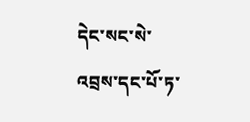དེང་སང་སེ་འབྲས་དང་པོ་ཏ་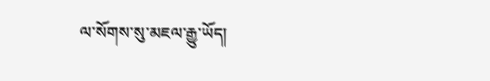ལ་སོགས་སུ་མཇལ་རྒྱུ་ཡོད།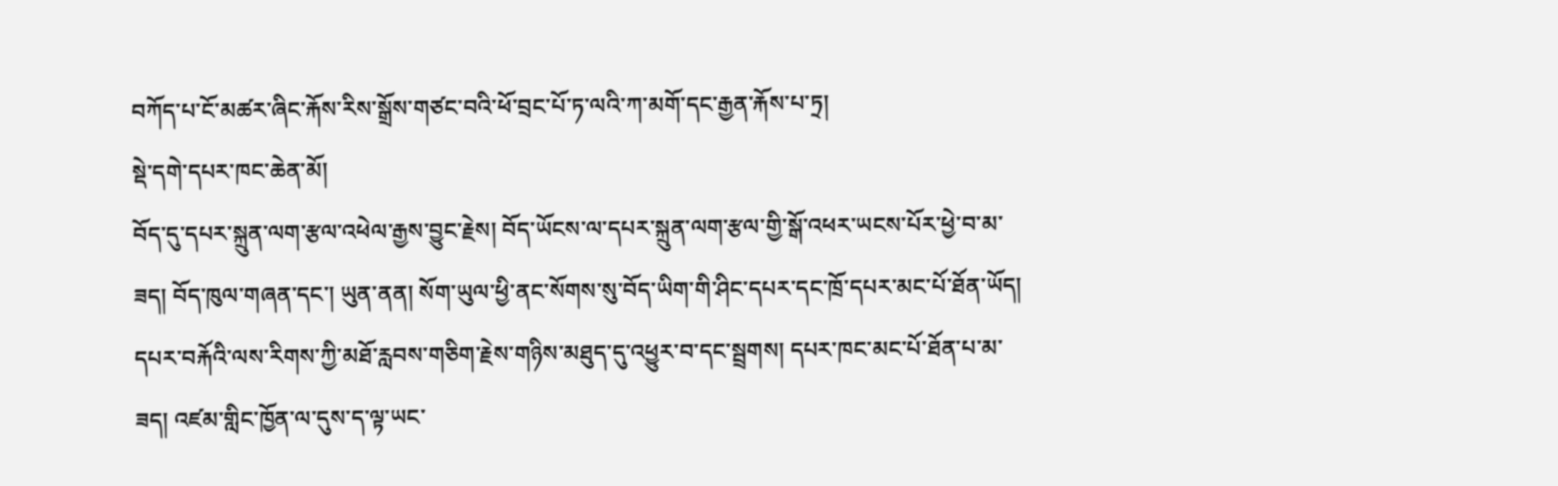བཀོད་པ་ངོ་མཚར་ཞིང་རྐོས་རིས་སྒྲོས་གཙང་བའི་ཕོ་བྲང་པོ་ཏ་ལའི་ཀ་མགོ་དང་རྒྱན་རྐོས་པ་ཏྲ།
སྡེ་དགེ་དཔར་ཁང་ཆེན་མོ།
བོད་དུ་དཔར་སྐྲུན་ལག་རྩལ་འཕེལ་རྒྱས་བྱུང་རྗེས། བོད་ཡོངས་ལ་དཔར་སྐྲུན་ལག་རྩལ་གྱི་སྒོ་འཕར་ཡངས་པོར་ཕྱེ་བ་མ་ཟད། བོད་ཁུལ་གཞན་དང་། ཡུན་ནན། སོག་ཡུལ་ཕྱི་ནང་སོགས་སུ་བོད་ཡིག་གི་ཤིང་དཔར་དང་ཁྲོ་དཔར་མང་པོ་ཐོན་ཡོད། དཔར་བརྐོའི་ལས་རིགས་ཀྱི་མཐོ་རླབས་གཅིག་རྗེས་གཉིས་མཐུད་དུ་འཕྱུར་བ་དང་སྦྲགས། དཔར་ཁང་མང་པོ་ཐོན་པ་མ་ཟད། འཛམ་གླིང་ཁྱོན་ལ་དུས་ད་ལྟ་ཡང་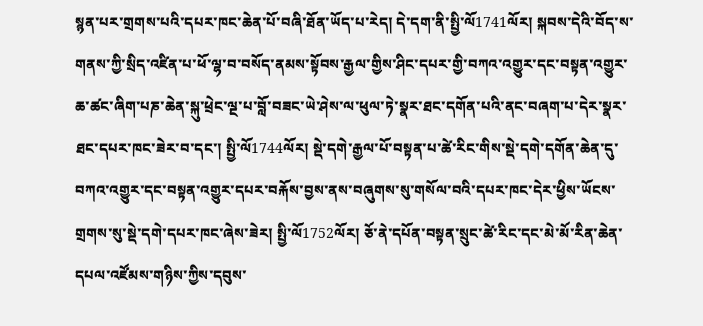སྙན་པར་གྲགས་པའི་དཔར་ཁང་ཆེན་པོ་བཞི་ཐོན་ཡོད་པ་རེད། དེ་དག་ནི་སྤྱི་ལོ1741ལོར། སྐབས་དེའི་བོད་ས་གནས་ཀྱི་སྲིད་འཛིན་པ་ཕོ་ལྷ་བ་བསོད་ནམས་སྟོབས་རྒྱལ་གྱིས་ཤིང་དཔར་གྱི་བཀའ་འགྱུར་དང་བསྟན་འགྱུར་ཆ་ཚང་ཞིག་པཎ་ཆེན་སྐུ་ཕྲེང་ལྔ་པ་བློ་བཟང་ཡེ་ཤེས་ལ་ཕུལ་ཏེ་སྣར་ཐང་དགོན་པའི་ནང་བཞག་པ་དེར་སྣར་ཐང་དཔར་ཁང་ཟེར་བ་དང་། སྤྱི་ལོ1744ལོར། སྡེ་དགེ་རྒྱལ་པོ་བསྟན་པ་ཚེ་རིང་གིས་སྡེ་དགེ་དགོན་ཆེན་དུ་བཀའ་འགྱུར་དང་བསྟན་འགྱུར་དཔར་བརྐོས་བྱས་ནས་བཞུགས་སུ་གསོལ་བའི་དཔར་ཁང་དེར་ཕྱིས་ཡོངས་གྲགས་སུ་སྡེ་དགེ་དཔར་ཁང་ཞེས་ཟེར། སྤྱི་ལོ1752ལོར། ཅོ་ནེ་དཔོན་བསྟན་སྲུང་ཚེ་རིང་དང་མེ་མོ་རིན་ཆེན་དཔལ་འཛོམས་གཉིས་ཀྱིས་དབུས་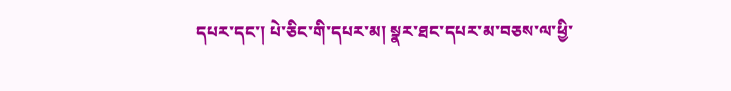དཔར་དང་། པེ་ཅིང་གི་དཔར་མ། སྣར་ཐང་དཔར་མ་བཅས་ལ་ཕྱི་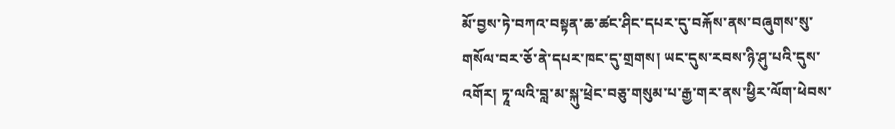མོ་བྱས་ཏེ་བཀའ་བསྟན་ཆ་ཚང་ཤིང་དཔར་དུ་བརྐོས་ནས་བཞུགས་སུ་གསོལ་བར་ཅོ་ནེ་དཔར་ཁང་དུ་གྲགས། ཡང་དུས་རབས་ཉི་ཤུ་པའི་དུས་འགོར། ཏཱ་ལའི་བླ་མ་སྐུ་ཕྲེང་བཅུ་གསུམ་པ་རྒྱ་གར་ནས་ཕྱིར་ལོག་ཕེབས་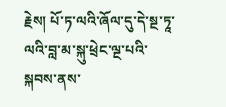རྗེས། པོ་ཏ་ལའི་ཞོལ་དུ་དེ་སྔ་ཏཱ་ལའི་བླ་མ་སྐུ་ཕྲེང་ལྔ་པའི་སྐབས་ནས་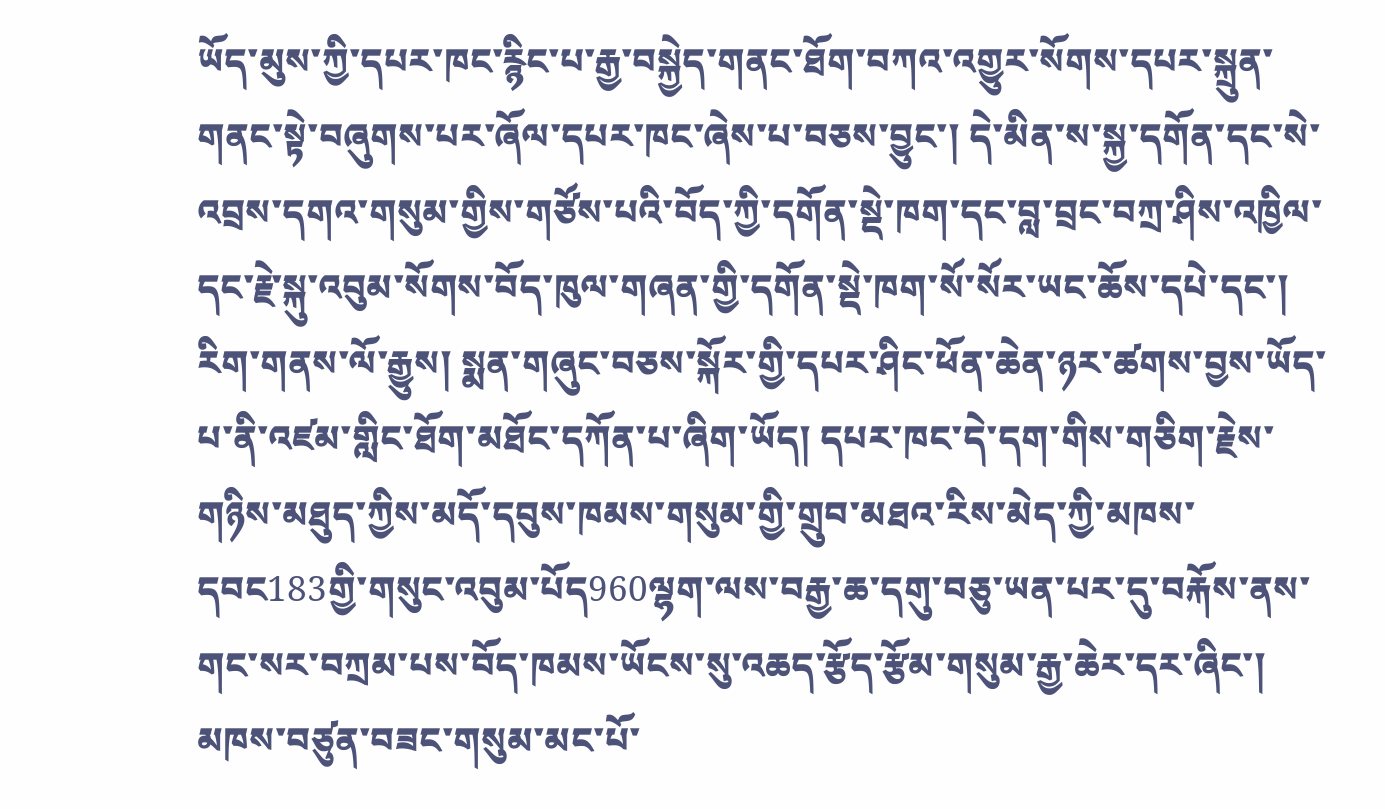ཡོད་མུས་ཀྱི་དཔར་ཁང་རྙིང་པ་རྒྱ་བསྐྱེད་གནང་ཐོག་བཀའ་འགྱུར་སོགས་དཔར་སྐྲུན་གནང་སྟེ་བཞུགས་པར་ཞོལ་དཔར་ཁང་ཞེས་པ་བཅས་བྱུང་། དེ་མིན་ས་སྐྱ་དགོན་དང་སེ་འབྲས་དགའ་གསུམ་གྱིས་གཙོས་པའི་བོད་ཀྱི་དགོན་སྡེ་ཁག་དང་བླ་བྲང་བཀྲ་ཤིས་འཁྱིལ་དང་རྗེ་སྐུ་འབུམ་སོགས་བོད་ཁུལ་གཞན་གྱི་དགོན་སྡེ་ཁག་སོ་སོར་ཡང་ཆོས་དཔེ་དང་། རིག་གནས་ལོ་རྒྱུས། སྨན་གཞུང་བཅས་སྐོར་གྱི་དཔར་ཤིང་ཕོན་ཆེན་ཉར་ཚགས་བྱས་ཡོད་པ་ནི་འཛམ་གླིང་ཐོག་མཐོང་དཀོན་པ་ཞིག་ཡོད། དཔར་ཁང་དེ་དག་གིས་གཅིག་རྗེས་གཉིས་མཐུད་ཀྱིས་མདོ་དབུས་ཁམས་གསུམ་གྱི་གྲུབ་མཐའ་རིས་མེད་ཀྱི་མཁས་དབང183གྱི་གསུང་འབུམ་པོད960ལྷག་ལས་བརྒྱ་ཆ་དགུ་བཅུ་ཡན་པར་དུ་བརྐོས་ནས་གང་སར་བཀྲམ་པས་བོད་ཁམས་ཡོངས་སུ་འཆད་རྩོད་རྩོམ་གསུམ་རྒྱ་ཆེར་དར་ཞིང་། མཁས་བཙུན་བཟང་གསུམ་མང་པོ་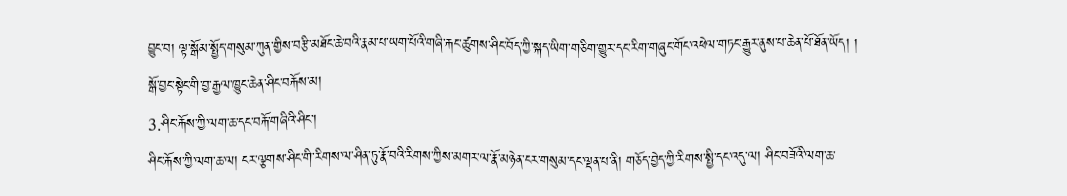བྱུང་བ། ལྟ་སྒོམ་སྤྱོད་གསུམ་ཀུན་གྱིས་བརྩི་མཐོང་ཆེ་བའི་རྣམ་པ་ཡག་པོའི་གཞི་རྐང་ཚུགས་ཤིང་བོད་ཀྱི་སྐད་ཡིག་གཅིག་གྱུར་དང་རིག་གཞུང་གོང་འཕེལ་གཏང་རྒྱུར་ནུས་པ་ཆེན་པོ་ཐོན་ཡོད། །
སྒོ་བྱང་སྟེང་གི་བྱ་རྒྱལ་ཁྱུང་ཆེན་ཤིང་བརྐོས་མ།
3.ཤིང་རྐོས་ཀྱི་ལག་ཆ་དང་བརྐོ་གཞིའི་ཤིང་།
ཤིང་རྐོས་ཀྱི་ལག་ཆ་ལ། ངར་ལྕགས་ཤིང་གི་རིགས་ལ་ཤིན་ཏུ་རྣོ་བའི་རིགས་ཀྱིས་མགར་ལ་རྣོ་མཉེན་ངར་གསུམ་དང་ལྡན་པ་ནི། གཅོད་བྱེད་ཀྱི་རིགས་སྤྱི་དང་འདུ་ལ། ཤིང་བཟོའི་ལག་ཆ་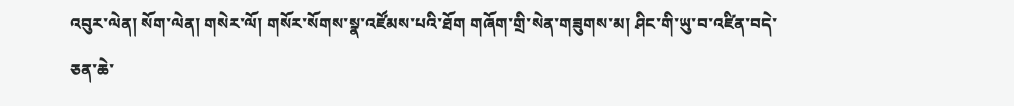འབུར་ལེན། སོག་ལེན། གསེར་ལོ། གསོར་སོགས་སྣ་འཛོམས་པའི་ཐོག གཞོག་གྲི་སེན་གཟུགས་མ། ཤིང་གི་ཡུ་བ་འཛིན་བདེ་ཅན་ཆེ་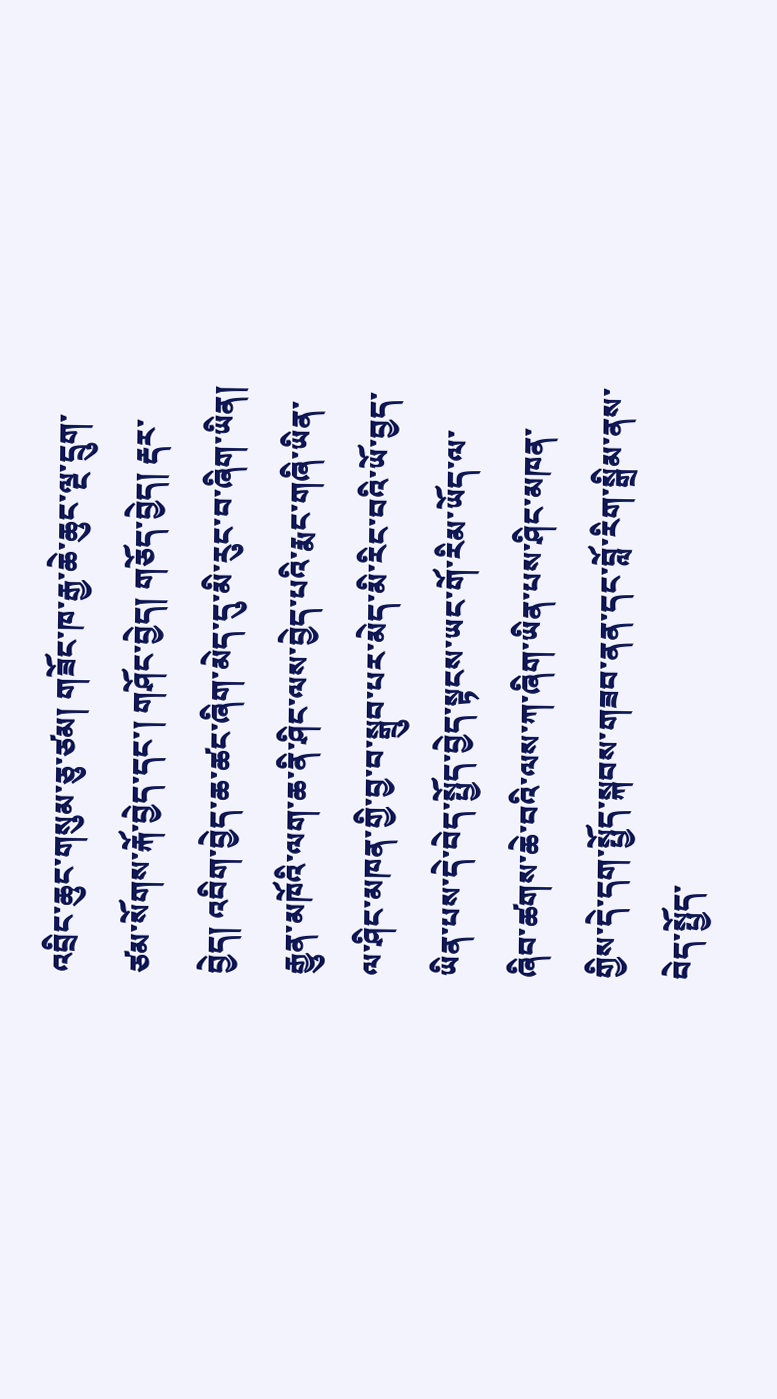འབྲིང་ཆུང་གསུམ་ཅུ་ཙམ། གཟོང་ཁ་རྒྱ་ཆེ་ཆུང་ལྔ་དྲུག་ཙམ་སོགས་རྐོ་བྱེད་དང་། གཤོང་བྱེད། གཅོད་བྱེད། རྡར་བྱེད། འབིག་བྱེད་ཆ་ཚང་ཞིག་མེད་དུ་མི་རུང་བ་ཞིག་ཡིན། རྒྱུན་མཁོའི་ལག་ཆ་ནི་ཤིང་ལས་བྱེད་པའི་རྨང་གཞི་ཡིན་ལ་ཤིང་མཁན་གྱི་བྱ་བ་སྒྲུབ་པར་མེད་མི་རིང་བའི་ཡོ་བྱད་ཡིན་པས་དེ་བེད་སྤྱོད་བྱེད་སྟངས་ཡང་གོ་རིམ་ཡོད་ལ་ཞིབ་ཚགས་ཆེ་བའི་ལས་ཀ་ཞིག་ཡིན་པས་ཤིང་མཁན་གྱིས་དེ་དག་སྤྱོད་སྐབས་གཟབ་ནན་དང་བློ་རིག་སྒྲིམ་ནས་བེད་སྤྱོད་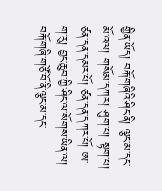གྱིན་ཡོད། བརྐོ་གཞིའི་ཤིང་ནི། ལྕང་མ་དང་མོ་འལ། གསོམ་དཀར། ཤུག་པ། སྟག་པ། ཙན་དན་དམར་པོ། ཙན་དན་དཀར་པོ། ཨ་ག་རུ། བྱང་ཆུབ་ཀྱི་ཤིང་ལ་སོགས་ཡིན་ལ། བརྐོ་གཞི་གཙོ་བོ་ནི་ལྕང་མ་དང་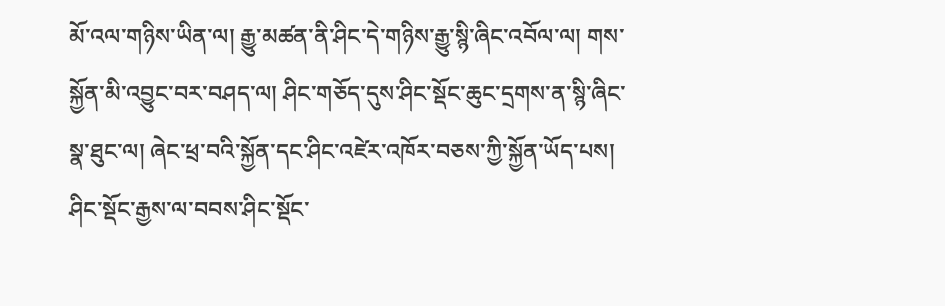མོ་འལ་གཉིས་ཡིན་ལ། རྒྱུ་མཚན་ནི་ཤིང་དེ་གཉིས་རྒྱུ་སྙི་ཞིང་འབོལ་ལ། གས་སྐྱོན་མི་འབྱུང་བར་བཤད་ལ། ཤིང་གཅོད་དུས་ཤིང་སྡོང་ཆུང་དྲགས་ན་སྙི་ཞིང་སྣ་ཐུང་ལ། ཞེང་ཕྲ་བའི་སྐྱོན་དང་ཤིང་འཛེར་འཁོར་བཅས་ཀྱི་སྐྱོན་ཡོད་པས། ཤིང་སྡོང་རྒྱས་ལ་བབས་ཤིང་སྡོང་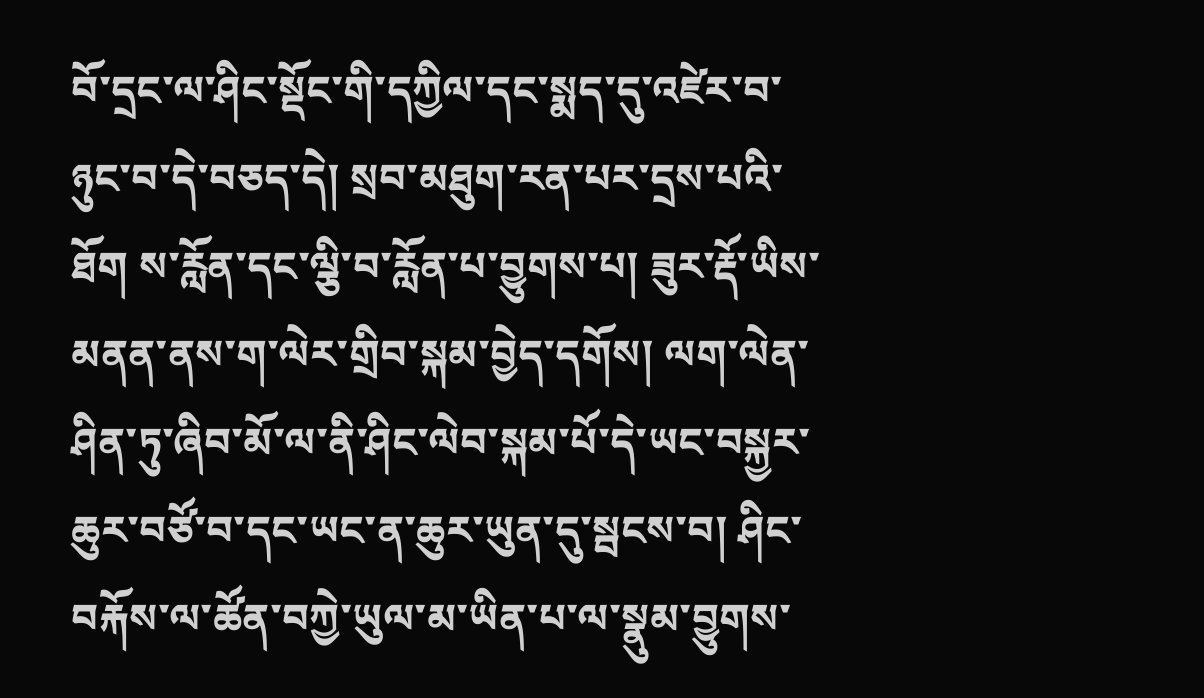བོ་དྲང་ལ་ཤིང་སྡོང་གི་དཀྱིལ་དང་སྨད་དུ་འཛེར་བ་ཉུང་བ་དེ་བཅད་དེ། སྲབ་མཐུག་རན་པར་དྲས་པའི་ཐོག ས་རློན་དང་ལྕི་བ་རློན་པ་བྱུགས་པ། ཟུར་རྡོ་ཡིས་མནན་ནས་ག་ལེར་གྲིབ་སྐམ་བྱེད་དགོས། ལག་ལེན་ཤིན་ཏུ་ཞིབ་མོ་ལ་ནི་ཤིང་ལེབ་སྐམ་པོ་དེ་ཡང་བསྐྱར་ཆུར་བཙོ་བ་དང་ཡང་ན་ཆུར་ཡུན་དུ་སྦངས་བ། ཤིང་བརྐོས་ལ་ཚོན་བཀྱེ་ཡུལ་མ་ཡིན་པ་ལ་སྣུམ་བྱུགས་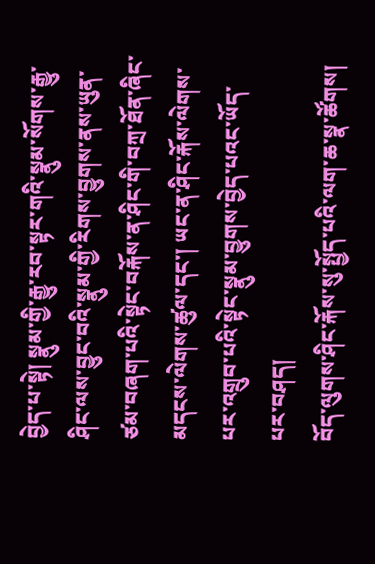བྱེད་པ་སྟེ། སྣུམ་གྱི་རྒྱུ་རབ་སྟར་གའི་སྣུམ་སོགས་རྒྱུ་ཤིང་ལས་བྱུང་བའི་སྣུམ་གྱི་རིགས་བྱུགས་ནས་ཡུན་ཙམ་བཞག་པའི་སྟེང་བརྐོས་ན་ཤིང་གི་བཀྲ་ཐོན་ཞིང་མདངས་ལེགས་ཚུལ་དང་། ཡང་ན་ཤིང་རྐོས་ལེགས་པར་འགྲུབ་པའི་སྟེང་སྣུམ་བྱུགས་བྱེད་པའང་ཡོད་པར་བཤད།
བོད་ལུགས་ཤིང་རྐོས་སུ་སྤྱོད་པའི་ལག་ཆ་སྣ་ཚོགས།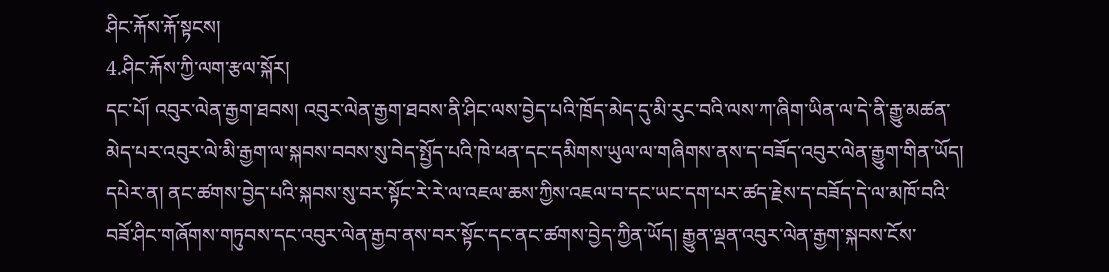ཤིང་རྐོས་རྐོ་སྟངས།
4.ཤིང་རྐོས་ཀྱི་ལག་རྩལ་སྐོར།
དང་པོ། འབུར་ལེན་རྒྱག་ཐབས། འབུར་ལེན་རྒྱག་ཐབས་ནི་ཤིང་ལས་བྱེད་པའི་ཁྲོད་མེད་དུ་མི་རུང་བའི་ལས་ཀ་ཞིག་ཡིན་ལ་དེ་ནི་རྒྱུ་མཚན་མེད་པར་འབུར་ལེ་མི་རྒྱག་ལ་སྐབས་བབས་སུ་བེད་སྤྱོད་པའི་ཁེ་ཕན་དང་དམིགས་ཡུལ་ལ་གཞིགས་ནས་ད་བཟོད་འབུར་ལེན་རྒྱུག་གིན་ཡོད། དཔེར་ན། ནང་ཚགས་བྱེད་པའི་སྐབས་སུ་བར་སྟོང་རེ་རེ་ལ་འཇལ་ཆས་ཀྱིས་འཇལ་བ་དང་ཡང་དག་པར་ཚད་རྗེས་ད་བཟོད་དེ་ལ་མཁོ་བའི་བཟོ་ཤིང་གཞོགས་གཏུབས་དང་འབུར་ལེན་རྒྱབ་ནས་བར་སྟོང་དང་ནང་ཚགས་བྱེད་ཀྱིན་ཡོད། རྒྱུན་ལྡན་འབུར་ལེན་རྒྱག་སྐབས་ངོས་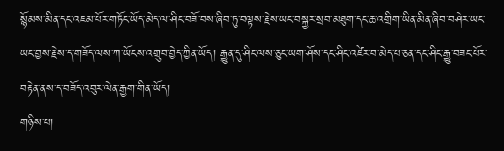སྙོམས་མིན་དང་འཇམ་པོར་གཏོང་ཡོད་མེད་ལ་ཤིང་བཟོ་བས་ཞིབ་ཏུ་བལྟས་རྗེས་ཡང་བསྐྱར་སྲབ་མཐུག་དང་ཆ་འགྲིག་ཡིན་མིན་ཞིབ་བཤེར་ཡང་ཡང་བྱས་རྗེས་ད་གཟོད་ལས་ཀ་ཡོངས་འགྲུབ་བྱེད་ཀྱིན་ཡོད། རྒྱུན་དུ་ཤིང་ལས་ཅུང་ཡག་ཤོས་དང་ཤིང་འཛེར་བ་མེད་པ་ཅན་དང་ཤིང་རྒྱུ་བཟང་པོར་བརྟེན་ནས་ད་བཟོད་འབུར་ལེན་རྒྱག་གིན་ཡོད།
གཉིས་པ།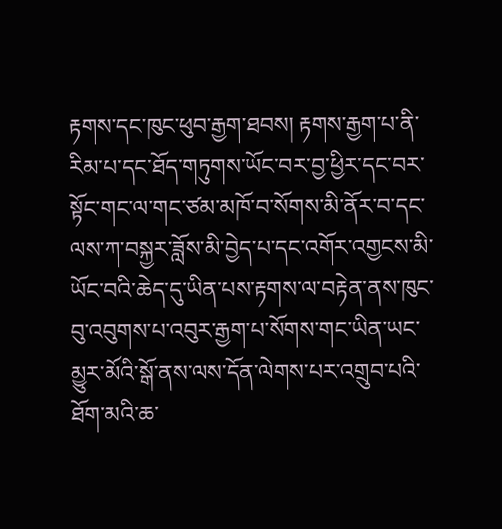རྟགས་དང་ཁུང་ཕུབ་རྒྱག་ཐབས། རྟགས་རྒྱག་པ་ནི་རིམ་པ་དང་ཐོད་གཏུགས་ཡོང་བར་བྱ་ཕྱིར་དང་བར་སྟོང་གང་ལ་གང་ཙམ་མཁོ་བ་སོགས་མི་ནོར་བ་དང་ལས་ཀ་བསྐྱར་ཟློས་མི་བྱེད་པ་དང་འགོར་འགྱངས་མི་ཡོང་བའི་ཆེད་དུ་ཡིན་པས་རྟགས་ལ་བརྟེན་ནས་ཁུང་བུ་འབུགས་པ་འབུར་རྒྱག་པ་སོགས་གང་ཡིན་ཡང་མྱུར་མོའི་སྒོ་ནས་ལས་དོན་ལེགས་པར་འགྲུབ་པའི་ཐོག་མའི་ཆ་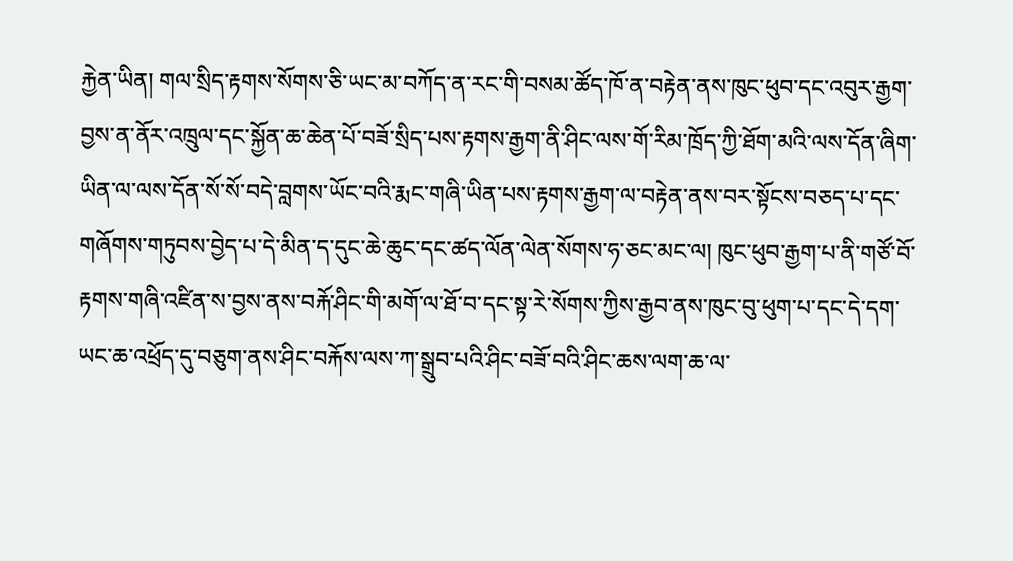རྐྱེན་ཡིན། གལ་སྲིད་རྟགས་སོགས་ཅི་ཡང་མ་བཀོད་ན་རང་གི་བསམ་ཚོད་ཁོ་ན་བརྟེན་ནས་ཁུང་ཕུབ་དང་འབུར་རྒྱག་བྱས་ན་ནོར་འཁྲུལ་དང་སྐྱོན་ཆ་ཆེན་པོ་བཟོ་སྲིད་པས་རྟགས་རྒྱག་ནི་ཤིང་ལས་གོ་རིམ་ཁྲོད་ཀྱི་ཐོག་མའི་ལས་དོན་ཞིག་ཡིན་ལ་ལས་དོན་སོ་སོ་བདེ་བླགས་ཡོང་བའི་རྨང་གཞི་ཡིན་པས་རྟགས་རྒྱག་ལ་བརྟེན་ནས་བར་སྟོངས་བཅད་པ་དང་གཞོགས་གཏུབས་བྱེད་པ་དེ་མིན་ད་དུང་ཆེ་ཆུང་དང་ཚད་ལོན་ལེན་སོགས་ཧ་ཅང་མང་ལ། ཁུང་ཕུབ་རྒྱག་པ་ནི་གཙོ་བོ་རྟགས་གཞི་འཛིན་ས་བྱས་ནས་བརྐོ་ཤིང་གི་མགོ་ལ་ཐོ་བ་དང་སྟ་རེ་སོགས་ཀྱིས་རྒྱབ་ནས་ཁུང་བུ་ཕུག་པ་དང་དེ་དག་ཡང་ཆ་འཕྲོད་དུ་བཅུག་ནས་ཤིང་བརྐོས་ལས་ཀ་སྒྲུབ་པའི་ཤིང་བཟོ་བའི་ཤིང་ཆས་ལག་ཆ་ལ་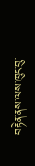བརྟེན་ནས་ལས་ཁུང་བུ་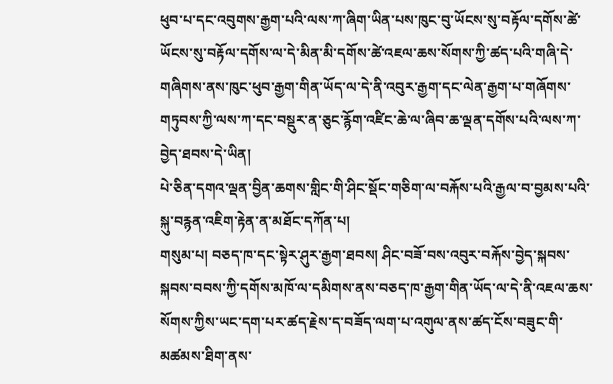ཕུབ་པ་དང་འབུགས་རྒྱག་པའི་ལས་ཀ་ཞིག་ཡིན་པས་ཁུང་བུ་ཡོངས་སུ་བརྟོལ་དགོས་ཚེ་ཡོངས་སུ་བརྟོལ་དགོས་ལ་དེ་མིན་མི་དགོས་ཚེ་འཇལ་ཆས་སོགས་ཀྱི་ཚད་པའི་གཞི་དེ་གཞིགས་ནས་ཁུང་ཕུབ་རྒྱག་གིན་ཡོད་ལ་དེ་ནི་འབུར་རྒྱག་དང་ལེན་རྒྱག་པ་གཞོགས་གཏུབས་ཀྱི་ལས་ཀ་དང་བསྡུར་ན་ཅུང་རྙོག་འཛིང་ཆེ་ལ་ཞིབ་ཆ་ལྡན་དགོས་པའི་ལས་ཀ་བྱེད་ཐབས་དེ་ཡིན།
པེ་ཅིན་དགའ་ལྡན་བྱིན་ཆགས་གླིང་གི་ཤིང་སྡོང་གཅིག་ལ་བརྐོས་པའི་རྒྱལ་བ་བྱམས་པའི་སྐུ་བརྙན་འཇིག་རྟེན་ན་མཐོང་དཀོན་པ།
གསུམ་པ། བཅད་ཁ་དང་སྟེར་ཤུར་རྒྱག་ཐབས། ཤིང་བཟོ་བས་འབུར་བརྐོས་བྱེད་སྐབས་སྐབས་བབས་ཀྱི་དགོས་མཁོ་ལ་དམིགས་ནས་བཅད་ཁ་རྒྱག་གིན་ཡོད་ལ་དེ་ནི་འཇལ་ཆས་སོགས་ཀྱིས་ཡང་དག་པར་ཚད་རྗེས་ད་བཟོད་ལག་པ་འགུལ་ནས་ཚད་ངོས་བཟུང་གི་མཚམས་ཐིག་ནས་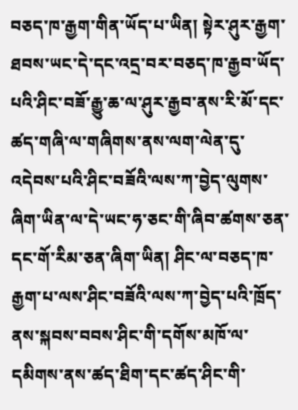བཅད་ཁ་རྒྱག་གིན་ཡོད་པ་ཡིན། སྟེར་ཤུར་རྒྱག་ཐབས་ཡང་དེ་དང་འདྲ་བར་བཅད་ཁ་རྒྱབ་ཡོད་པའི་ཤིང་བཟོ་རྒྱུ་ཆ་ལ་ཤུར་རྒྱབ་ནས་རི་མོ་དང་ཚད་གཞི་ལ་གཞིགས་ནས་ལག་ལེན་དུ་འདེབས་པའི་ཤིང་བཟོའི་ལས་ཀ་བྱེད་ལུགས་ཞིག་ཡིན་ལ་དེ་ཡང་ཧ་ཅང་གི་ཞིབ་ཚགས་ཅན་དང་གོ་རིམ་ཅན་ཞིག་ཡིན། ཤིང་ལ་བཅད་ཁ་རྒྱག་པ་ལས་ཤིང་བཟོའི་ལས་ཀ་བྱེད་པའི་ཁྲོད་ནས་སྐབས་བབས་ཤིང་གི་དགོས་མཁོ་ལ་དམིགས་ནས་ཚད་ཐིག་དང་ཚད་ཤིང་གི་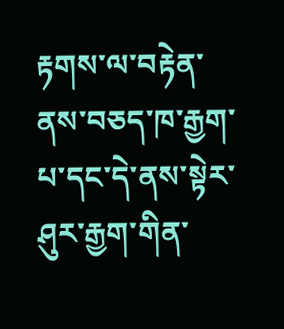རྟགས་ལ་བརྟེན་ནས་བཅད་ཁ་རྒྱག་པ་དང་དེ་ནས་སྟེར་ཤུར་རྒྱག་གིན་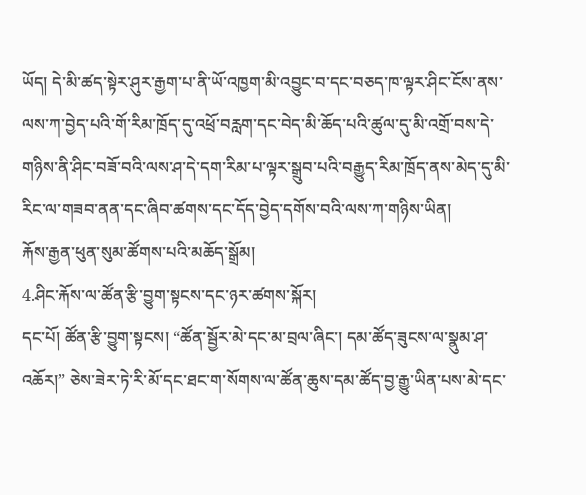ཡོད། དེ་མི་ཚད་སྟེར་ཤུར་རྒྱག་པ་ནི་ཡོ་འཁྱག་མི་འབྱུང་བ་དང་བཅད་ཁ་ལྟར་ཤིང་ངོས་ནས་ལས་ཀ་བྱེད་པའི་གོ་རིམ་ཁྲོད་དུ་འཕྲོ་བརླག་དང་བེད་མི་ཆོད་པའི་ཚུལ་དུ་མི་འགྲོ་བས་དེ་གཉིས་ནི་ཤིང་བཟོ་བའི་ལས་ཤ་དེ་དག་རིམ་པ་ལྟར་སྒྲུབ་པའི་བརྒྱུད་རིམ་ཁྲོད་ནས་མེད་དུ་མི་རིང་ལ་གཟབ་ནན་དང་ཞིབ་ཚགས་དང་དོད་བྱེད་དགོས་བའི་ལས་ཀ་གཉིས་ཡིན།
རྐོས་རྒྱན་ཕུན་སུམ་ཚོགས་པའི་མཆོད་སྒྲོམ།
4.ཤིང་རྐོས་ལ་ཚོན་རྩི་བྱུག་སྟངས་དང་ཉར་ཚགས་སྐོར།
དང་པོ། ཚོན་རྩི་བྱུག་སྟངས། “ཚོན་སྦྱོར་མེ་དང་མ་བྲལ་ཞིང་། དམ་ཚོད་ཟུངས་ལ་སྣུམ་ཤ་འཆོར།” ཅེས་ཟེར་ཏེ་རི་མོ་དང་ཐང་ག་སོགས་ལ་ཚོན་ཆུས་དམ་ཚོད་བྱ་རྒྱུ་ཡིན་པས་མེ་དང་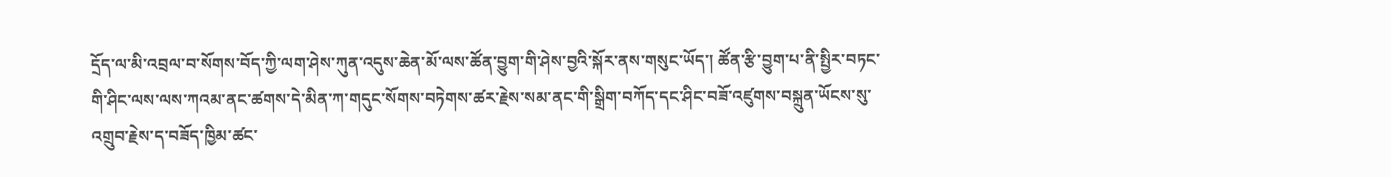དྲོད་ལ་མི་འབྲལ་བ་སོགས་བོད་ཀྱི་ལག་ཤེས་ཀུན་འདུས་ཆེན་མོ་ལས་ཚོན་བྱུག་གི་ཤེས་བྱའི་སྐོར་ནས་གསུང་ཡོད་། ཚོན་རྩི་བྱུག་པ་ནི་སྤྱིར་བཏང་གི་ཤིང་ལས་ལས་ཀའམ་ནང་ཚགས་དེ་མིན་ཀ་གདུང་སོགས་བཏེགས་ཚར་རྗེས་སམ་ནང་གི་སྒྲིག་བཀོད་དང་ཤིང་བཟོ་འཛུགས་བསྐྲུན་ཡོངས་སུ་འགྲུབ་རྗེས་ད་བཟོད་ཁྱིམ་ཚང་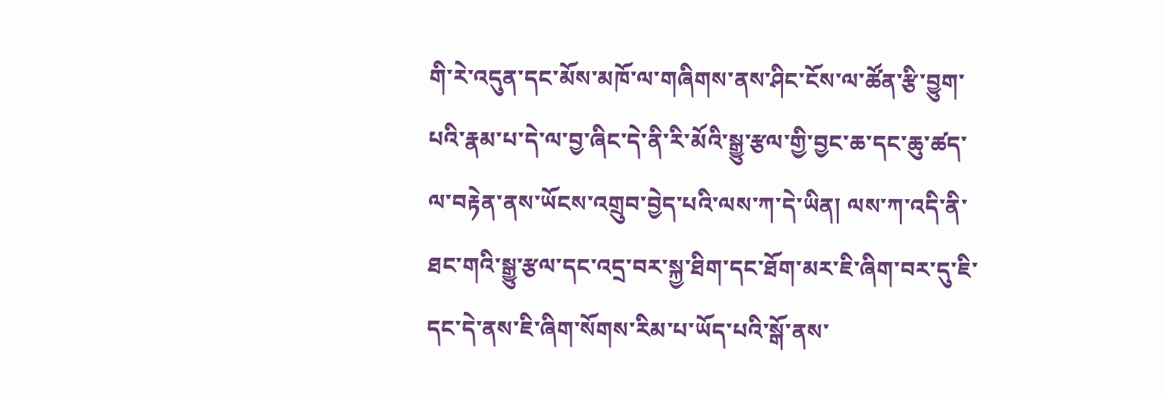གི་རེ་འདུན་དང་མོས་མཁོ་ལ་གཞིགས་ནས་ཤིང་ངོས་ལ་ཚོན་རྩི་བྱུག་པའི་རྣམ་པ་དེ་ལ་བྱ་ཞིང་དེ་ནི་རི་མོའི་སྒྱུ་རྩལ་གྱི་བྱང་ཆ་དང་ཆུ་ཚད་ལ་བརྟེན་ནས་ཡོངས་འགྲུབ་བྱེད་པའི་ལས་ཀ་དེ་ཡིན། ལས་ཀ་འདི་ནི་ཐང་གའི་སྒྱུ་རྩལ་དང་འདྲ་བར་སྐྱ་ཐིག་དང་ཐོག་མར་ཇི་ཞིག་བར་དུ་ཇི་དང་དེ་ནས་ཇི་ཞིག་སོགས་རིམ་པ་ཡོད་པའི་སྒོ་ནས་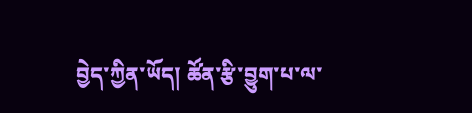བྱེད་ཀྱིན་ཡོད། ཚོན་རྩི་བྱུག་པ་ལ་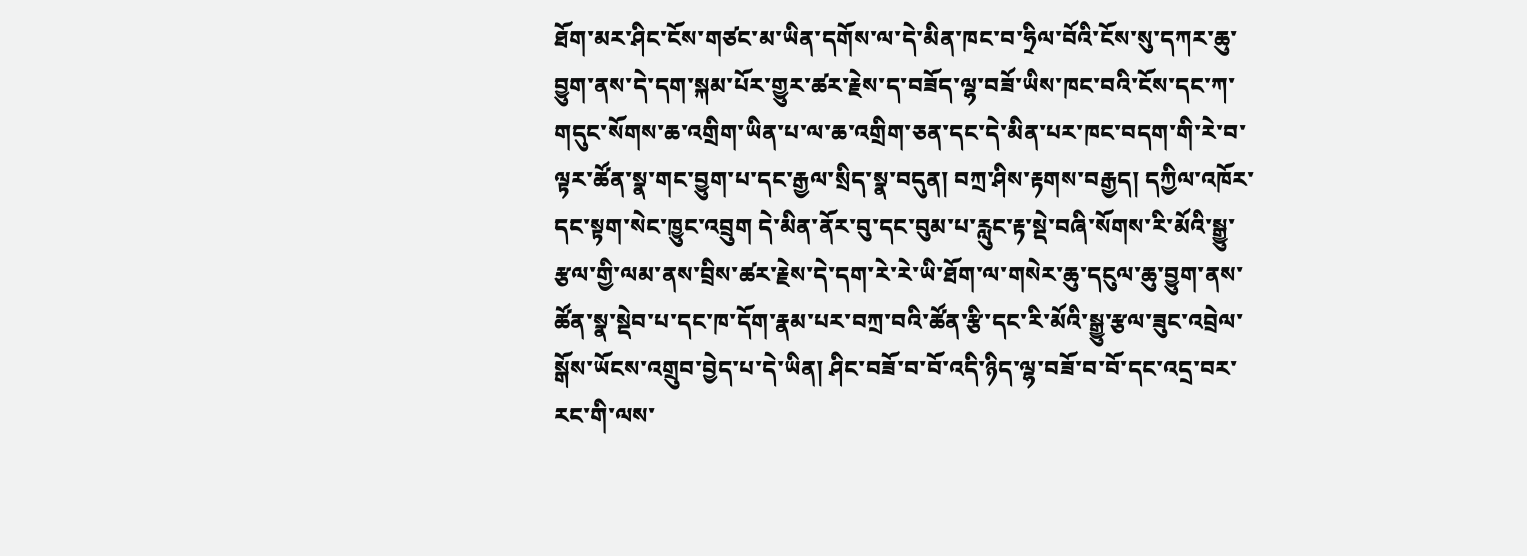ཐོག་མར་ཤིང་ངོས་གཙང་མ་ཡིན་དགོས་ལ་དེ་མིན་ཁང་བ་ཧྲིལ་བོའི་ངོས་སུ་དཀར་ཆུ་བྱུག་ནས་དེ་དག་སྐམ་པོར་གྱུར་ཚར་རྗེས་ད་བཟོད་ལྷ་བཟོ་ཡིས་ཁང་བའི་ངོས་དང་ཀ་གདུང་སོགས་ཆ་འགྲིག་ཡིན་པ་ལ་ཆ་འགྲིག་ཅན་དང་དེ་མིན་པར་ཁང་བདག་གི་རེ་བ་ལྟར་ཚོན་སྣ་གང་བྱུག་པ་དང་རྒྱལ་སྲིད་སྣ་བདུན། བཀྲ་ཤིས་རྟགས་བརྒྱད། དཀྱིལ་འཁོར་དང་སྟག་སེང་ཁྱུང་འབྲུག དེ་མིན་ནོར་བུ་དང་བུམ་པ་རླུང་རྟ་སྡེ་བཞི་སོགས་རི་མོའི་སྒྱུ་རྩལ་གྱི་ལམ་ནས་བྲིས་ཚར་རྗེས་དེ་དག་རེ་རེ་ཡི་ཐོག་ལ་གསེར་ཆུ་དངུལ་ཆུ་བྱུག་ནས་ཚོན་སྣ་སྡེབ་པ་དང་ཁ་དོག་རྣམ་པར་བཀྲ་བའི་ཚོན་རྩི་དང་རི་མོའི་སྒྱུ་རྩལ་ཟུང་འབྲེལ་སྒོས་ཡོངས་འགྲུབ་བྱེད་པ་དེ་ཡིན། ཤིང་བཟོ་བ་བོ་འདི་ཉིད་ལྷ་བཟོ་བ་བོ་དང་འདྲ་བར་རང་གི་ལས་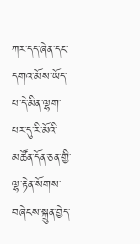ཀར་དད་ཞེན་དང་དགའ་མོས་ཡོད་པ་དེ་མིན་ལྷག་པར་དུ་རི་མོའི་མཚོན་དོན་ཅན་གྱི་ལྷ་རྟེན་སོགས་བཞེངས་སྐྲུན་བྱེད་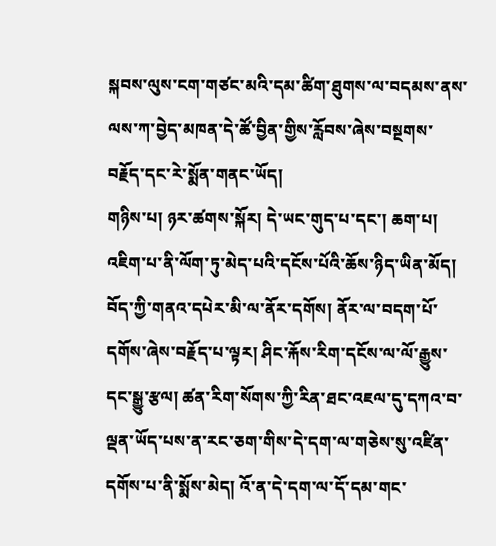སྐབས་ལུས་ངག་གཙང་མའི་དམ་ཚིག་ཐུགས་ལ་བདམས་ནས་ལས་ཀ་བྱེད་མཁན་དེ་ཚོ་བྱིན་གྱིས་རློབས་ཞེས་བསྔགས་བརྗོད་དང་རེ་སྨོན་གནང་ཡོད།
གཉིས་པ། ཉར་ཚགས་སྐོར། དེ་ཡང་གུད་པ་དང་། ཆག་པ། འཇིག་པ་ནི་ལོག་ཏུ་མེད་པའི་དངོས་པོའི་ཆོས་ཉིད་ཡིན་མོད། བོད་ཀྱི་གནའ་དཔེར་མི་ལ་ནོར་དགོས། ནོར་ལ་བདག་པོ་དགོས་ཞེས་བརྗོད་པ་ལྟར། ཤིང་རྐོས་རིག་དངོས་ལ་ལོ་རྒྱུས་དང་སྒྱུ་རྩལ། ཚན་རིག་སོགས་ཀྱི་རིན་ཐང་འཇལ་དུ་དཀའ་བ་ལྡན་ཡོད་པས་ན་རང་ཅག་གིས་དེ་དག་ལ་གཅེས་སུ་འཛིན་དགོས་པ་ནི་སྨོས་མེད། འོ་ན་དེ་དག་ལ་དོ་དམ་གང་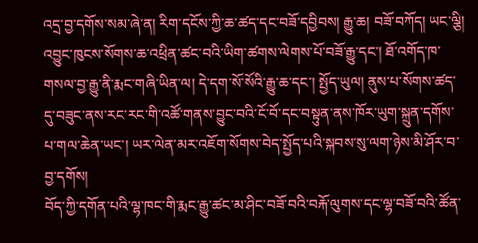འདྲ་བྱ་དགོས་སམ་ཞེ་ན། རིག་དངོས་ཀྱི་ཆ་ཚད་དང་བཟོ་དབྱིབས། རྒྱུ་ཆ། བཟོ་བཀོད། ཡང་ལྕི། འབྱུང་ཁུངས་སོགས་ཆ་འཕྲིན་ཚང་བའི་ཡིག་ཚགས་ལེགས་པོ་བཟོ་རྒྱུ་དང་། ཐོ་འགོད་ཁ་གསལ་བྱ་རྒྱུ་ནི་རྨང་གཞི་ཡིན་ལ། དེ་དག་སོ་སོའི་རྒྱུ་ཆ་དང་། སྤྱོད་ཡུལ། ནུས་པ་སོགས་ཚད་དུ་བཟུང་ནས་རང་རང་གི་འཚོ་གནས་བྱུང་བའི་ངོ་བོ་དང་བསྟུན་ནས་ཁོར་ཡུག་སྐྲུན་དགོས་པ་གལ་ཆེན་ཡང་། ཡར་ལེན་མར་འཇོག་སོགས་བེད་སྤྱོད་པའི་སྐབས་སུ་ལག་ཉེས་མི་ཤོར་བ་བྱ་དགོས།
བོད་ཀྱི་དགོན་པའི་ལྷ་ཁང་གི་རྨང་རྒྱུ་ཚང་མ་ཤིང་བཟོ་བའི་བརྐོ་ལུགས་དང་ལྷ་བཟོ་བའི་ཚོན་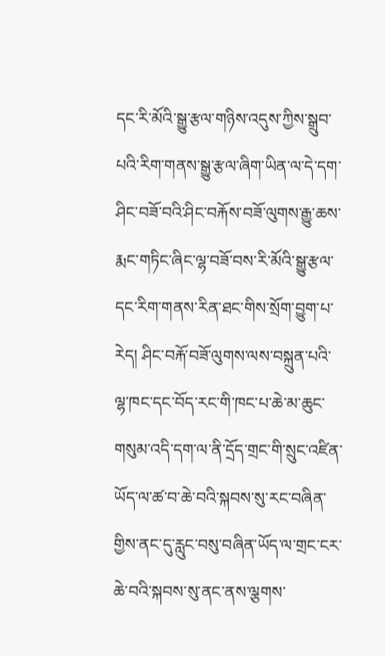དང་རི་མོའི་སྒྱུ་རྩལ་གཉིས་འདུས་ཀྱིས་སྒྲུབ་པའི་རིག་གནས་སྒྱུ་རྩལ་ཞིག་ཡིན་ལ་དེ་དག་ཤིང་བཟོ་བའི་ཤིང་བརྐོས་བཟོ་ལུགས་རྒྱུ་ཆས་རྨང་གཏིང་ཞིང་ལྷ་བཟོ་བས་རི་མོའི་སྒྱུ་རྩལ་དང་རིག་གནས་རིན་ཐང་གིས་སྲོག་བྱུག་པ་རེད། ཤིང་བརྐོ་བཟོ་ལུགས་ལས་བསྐྲུན་པའི་ལྷ་ཁང་དང་བོད་རང་གི་ཁང་པ་ཆེ་མ་ཆུང་གསུམ་འདི་དག་ལ་ནི་དྲོད་གྲང་གི་སྲུང་འཛིན་ཡོད་ལ་ཚ་བ་ཆེ་བའི་སྐབས་སུ་རང་བཞིན་གྱིས་ནང་དུ་རླུང་བསུ་བཞིན་ཡོད་ལ་གྲང་ངར་ཆེ་བའི་སྐབས་སུ་ནང་ནས་ལྕགས་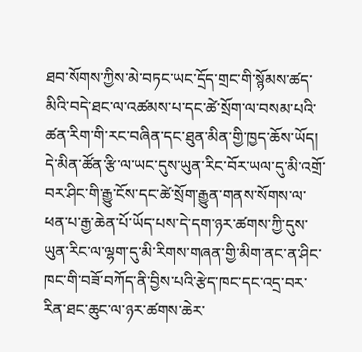ཐབ་སོགས་ཀྱིས་མེ་བཏང་ཡང་དྲོད་གྲང་གི་སྙོམས་ཚད་མིའི་བདེ་ཐང་ལ་འཚམས་པ་དང་ཚེ་སྲོག་ལ་བསམ་པའི་ཚན་རིག་གི་རང་བཞིན་དང་ཐུན་མིན་གྱི་ཁྱད་ཆོས་ཡོད། དེ་མིན་ཚོན་རྩི་ལ་ཡང་དུས་ཡུན་རིང་བོར་ཡལ་དུ་མི་འགྲོ་བར་ཤིང་གི་རྒྱུ་ངོས་དང་ཚེ་སྲོག་རྒྱུན་གནས་སོགས་ལ་ཕན་པ་རྒྱ་ཆེན་པོ་ཡོད་པས་དེ་དག་ཉར་ཚགས་ཀྱི་དུས་ཡུན་རིང་ལ་ལྷག་དུ་མི་རིགས་གཞན་གྱི་མིག་ནང་ན་ཤིང་ཁང་གི་བཟོ་བཀོད་ནི་བྱིས་པའི་རྩེད་ཁང་དང་འདྲ་བར་རིན་ཐང་ཆུང་ལ་ཉར་ཚགས་ཆེར་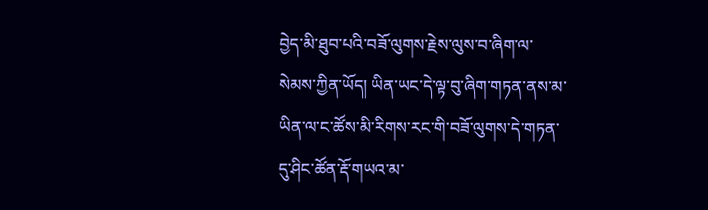བྱེད་མི་ཐུབ་པའི་བཟོ་ལུགས་རྗེས་ལུས་བ་ཞིག་ལ་སེམས་ཀྱིན་ཡོད། ཡིན་ཡང་དེ་ལྟ་བུ་ཞིག་གཏན་ནས་མ་ཡིན་ལ་ང་ཚོས་མི་རིགས་རང་གི་བཟོ་ལུགས་དེ་གཏན་དུ་ཤིང་ཚོན་རྡོ་གཡའ་མ་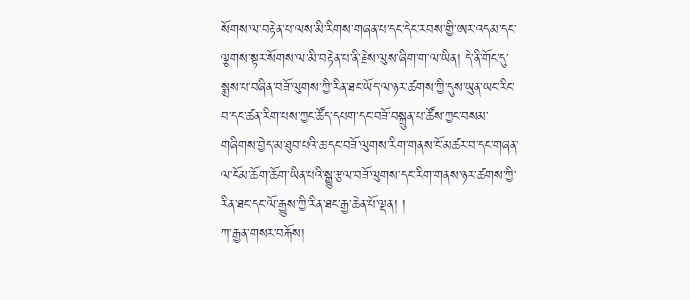སོགས་ལ་བརྟེན་པ་ལས་མི་རིགས་གཞན་པ་དང་དེང་རབས་གྱི་ཨར་འདམ་དང་ལྕགས་སྟར་སོགས་ལ་མི་བརྟེན་པ་ནི་རྗེས་ལུས་ཞིག་ག་ལ་ཡིན། དེ་ནི་གོང་དུ་སྨྲས་པ་བཞིན་བཟོ་ལུགས་ཀྱི་རིན་ཐང་ཡོད་ལ་ཉར་ཚགས་ཀྱི་དུས་ཡུན་ཡང་རིང་བ་དང་ཚན་རིག་པས་ཀྱང་ཚོད་དཔག་དང་བཟོ་བསྐྲུན་པ་ཚོས་ཀྱང་བསམ་གཞིགས་བྱེད་མ་ཐུབ་པའི་ཆ་དང་བཟོ་ལུགས་རིག་གནས་ངོ་མཚར་བ་དང་གཞན་ལ་ངོམ་ཆོག་ཆོག་ཡིན་པའི་སྒྱུ་རྩལ་བཟོ་ལུགས་དང་རིག་གནས་ཉར་ཚགས་ཀྱི་རིན་ཐང་དང་ལོ་རྒྱུས་ཀྱི་རིན་ཐང་རྒྱ་ཆེན་པོ་ལྡན། །
ཀ་རྒྱན་གསར་བརྐོས།